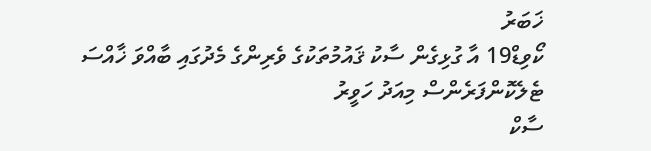ޚަބަރު
ކޯވިޑް19 އާ ގުޅިގެން ސާކު ޤައުމުތަކުގެ ވެރިންގެ މެދުގައި ބާއްވަ ޚާއްސަ ޓެލެކޮންފަރެންސް މިއަދު ހަވީރު
ސާކް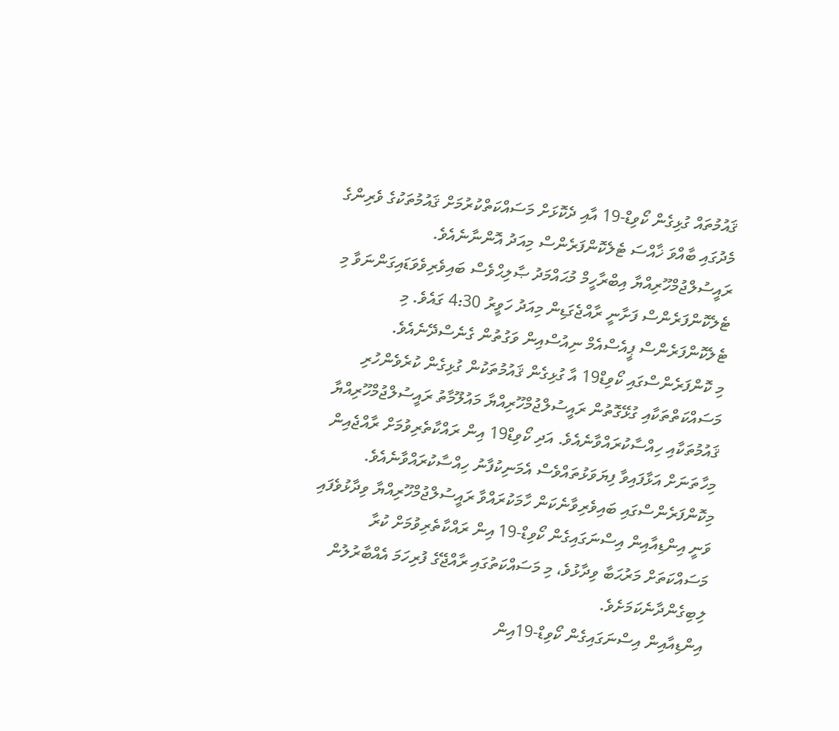ޤައުމުތައް ގުޅިގެން ކޯވިޑް-19 އާއި ދެކޮޅަށް މަސައްކަތްކުރުމަށް ޤައުމުތަކުގެ ވެރިންގެ މެދުގައި ބާއްވަ ޚާއްސަ ޓެލެކޮންފަރެންސް މިއަދު އޮންނާނެއެވެ.
ރައީސުލްޖުމްހޫރިއްޔާ އިބްރާހީމް މުޙައްމަދު ޞާލިޙްވެސް ބައިވެރިވެވަޑައިގަންނަވާ މި ޓެލެކޮންފަރެންސް ފަށާނީ ރާއްޖެގަޑިން މިއަދު ހަވީރު 4:30 ގައެވެ. މި ޓެލެކޮންފަރެންސް ޕީއެސްއެމް ނިއުސްއިން ވަގުތުން ގެނެސްދޭނެއެވެ.
މި ކޮންފަރެންސްގައި ކޯވިޑް19 އާ ގުޅިގެން ޤައުމުތަކުން ގުޅިގެން ކުރެވެންހުރި މަސައްކަތްތަކާއި ގުޅޭގޮތުން ރައީސުލްޖުމްހޫރިއްޔާ މައުލޫމާތު ރައީސުލްޖުމްހޫރިއްޔާ ޤައުމުތަކާއި ހިއްސާކުރައްވާނެއެވެ. އަދި ކޯވިޑް19 އިން ރައްކާތެރިވުމަށް ރާއްޖެއިން މިހާތަނަށް އަޅާފައިވާ ފިޔަވަޅުތައްވެސް އެމަނިކުފާނު ހިއްސާކުރައްވާނެއެވެ.
މިކޮންފަރެންސްގައި ބައިވެރިވާނެކަން ހާމަކުރައްވާ ރައީސުލްޖުމްހޫރިއްޔާ ވިދާޅުވެފައި ވަނީ އިންޑިއާއިން އިސްނަގައިގެން ކޯވިޑް-19 އިން ރައްކާތެރިވުމަށް ކުރާ މަސައްކަތަށް މަރުޙަބާ ވިދާޅުވެ، މި މަސައްކަތުގައި ރާއްޖޭގެ ފުރިހަމަ އެއްބާރުލުން ލިބިގެންދާނެކަމަށެވެ.
އިންޑިއާއިން އިސްނަގައިގެން ކޯވިޑް-19އިން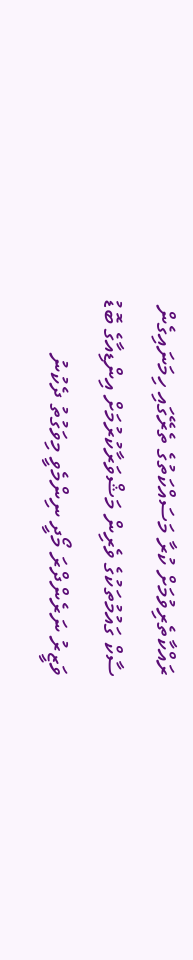ރައްކާތެރިވުމަށް ކުރާ މަސައްކަތުގެ ތެރޭގައި ހިމަނައިގެން ސާކް ގައުމުތަކުގެ ވެރިން މަޝްވަރާކުރުމަށް އިންޑިއާގެ ބޮޑު ވަޒީރު ނަރެންދްރަ މޯދީ ނިންމެވީ މިވަގުތު ދެކުނު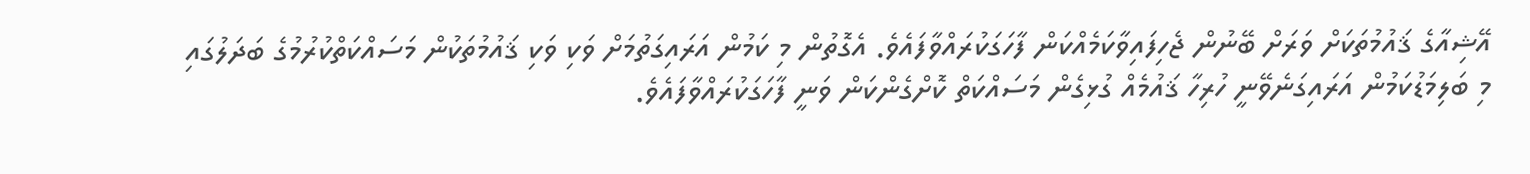އޭޝިއާގެ ޤައުމުތަކަށް ވަރަށް ބޭނުން ޖެހިފައިވާކަމެއްކަން ފާހަގަކުރައްވާފައެވެ. އެގޮތުން މި ކަމުން އަރައިގަތުމަށް ވަކި ވަކި ޤައުމުތަކުން މަސައްކަތްކުރުމުގެ ބަދަލުގައި މި ބަލިމަޑުކަމުން އަރައިގަނެވޭނީ ހުރިހާ ޤައުމެއް ގުޅިގެން މަސައްކަތް ކޮށްގެންކަން ވަނީ ފާހަގަކުރައްވާފައެވެ.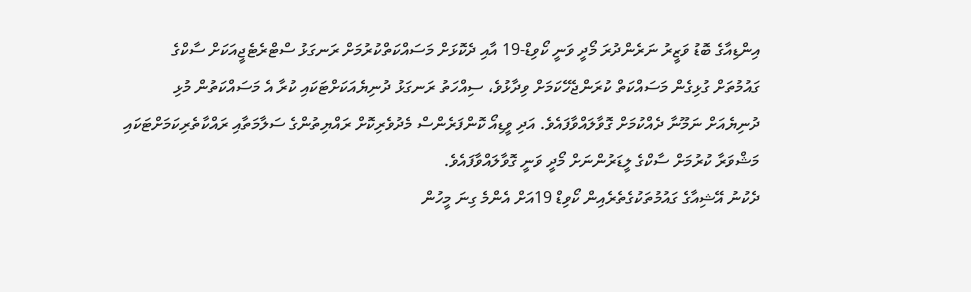އިންޑިއާގެ ބޮޑު ވަޒީރު ނަރެންދުރަ މޯދީ ވަނީ ކޯވިޑް-19 އާއި ދެކޮޅަށް މަސައްކަތްކުރުމަށް ރަނގަޅު ސްޓްރެޓެޖީއަކަށް ސާކްގެ ގައުމުތަށް ގުޅިގެން މަސައްކަތް ކުރަންޖެހޭކަމަށް ވިދާޅުވެ، ސިއްހަތު ރަނގަޅު ދުނިޔެއަކަށްޓަކައި ކުރާ އެ މަސައްކަތުން މުޅި ދުނިޔެއަށް ނަމޫނާ ދެއްކުމަށް ގޮވާލައްވާފައެވެ. އަދި ވީޑިއޯ ކޮންފަރެންސް މެދުވެރިކޮށް ރައްޔިތުންގެ ސަލާމަތާއި ރައްކާތެރިކަމަށްޓަކައި މަޝްވަރާ ކުރުމަށް ސާކްގެ ލީޑަރުންނަށް މޯދީ ވަނީ ގޮވާލައްވާފައެވެ.
ދެކުނު އޭޝިއާގެ ގައުމުތަކުގެތެރެއިން ކޯވިޑް 19އަށް އެންމެ ގިނަ މީހުން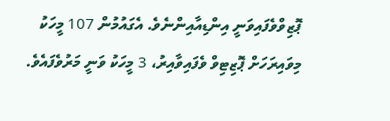ޕޮޒިވްވެފައިވަނީ އިންޑިއާއިންނެވެ. އެގައުމުން 107 މީހަކު މިވައިރަހަށް ޕޮޒިޓިވް ވެފައިވާއިރު، 3 މީހަކު ވަނީ މަރުވެފައެވެ.